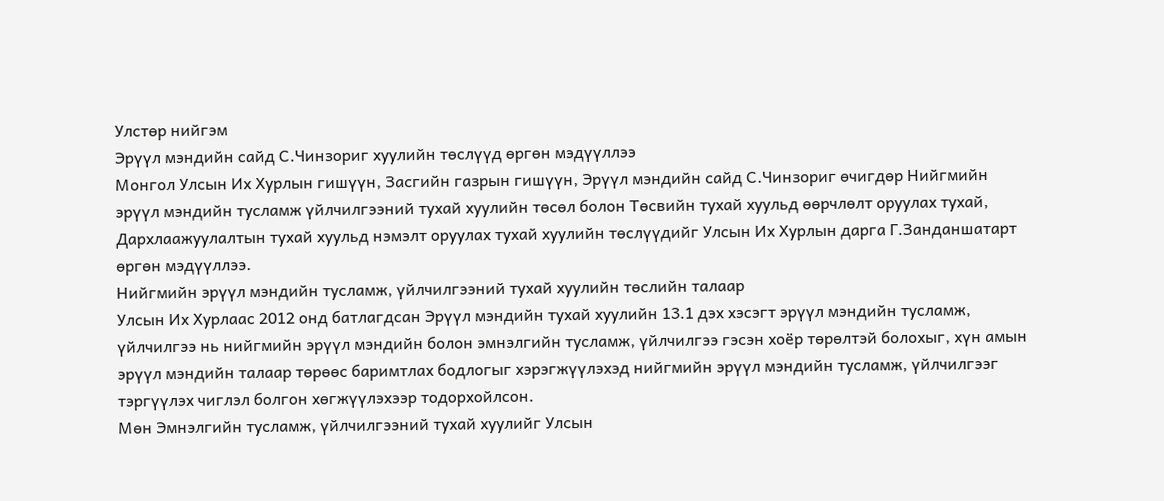Улстөр нийгэм
Эрүүл мэндийн сайд С.Чинзориг хуулийн төслүүд өргөн мэдүүллээ
Монгол Улсын Их Хурлын гишүүн, Засгийн газрын гишүүн, Эрүүл мэндийн сайд С.Чинзориг өчигдөр Нийгмийн эрүүл мэндийн тусламж үйлчилгээний тухай хуулийн төсөл болон Төсвийн тухай хуульд өөрчлөлт оруулах тухай, Дархлаажуулалтын тухай хуульд нэмэлт оруулах тухай хуулийн төслүүдийг Улсын Их Хурлын дарга Г.Занданшатарт өргөн мэдүүллээ.
Нийгмийн эрүүл мэндийн тусламж, үйлчилгээний тухай хуулийн төслийн талаар
Улсын Их Хурлаас 2012 онд батлагдсан Эрүүл мэндийн тухай хуулийн 13.1 дэх хэсэгт эрүүл мэндийн тусламж, үйлчилгээ нь нийгмийн эрүүл мэндийн болон эмнэлгийн тусламж, үйлчилгээ гэсэн хоёр төрөлтэй болохыг, хүн амын эрүүл мэндийн талаар төрөөс баримтлах бодлогыг хэрэгжүүлэхэд нийгмийн эрүүл мэндийн тусламж, үйлчилгээг тэргүүлэх чиглэл болгон хөгжүүлэхээр тодорхойлсон.
Мөн Эмнэлгийн тусламж, үйлчилгээний тухай хуулийг Улсын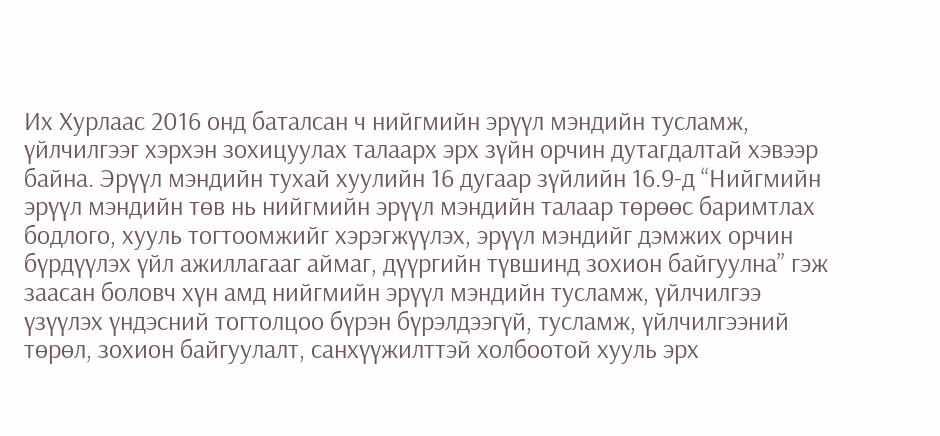Их Хурлаас 2016 онд баталсан ч нийгмийн эрүүл мэндийн тусламж, үйлчилгээг хэрхэн зохицуулах талаарх эрх зүйн орчин дутагдалтай хэвээр байна. Эрүүл мэндийн тухай хуулийн 16 дугаар зүйлийн 16.9-д “Нийгмийн эрүүл мэндийн төв нь нийгмийн эрүүл мэндийн талаар төрөөс баримтлах бодлого, хууль тогтоомжийг хэрэгжүүлэх, эрүүл мэндийг дэмжих орчин бүрдүүлэх үйл ажиллагааг аймаг, дүүргийн түвшинд зохион байгуулна” гэж заасан боловч хүн амд нийгмийн эрүүл мэндийн тусламж, үйлчилгээ үзүүлэх үндэсний тогтолцоо бүрэн бүрэлдээгүй, тусламж, үйлчилгээний төрөл, зохион байгуулалт, санхүүжилттэй холбоотой хууль эрх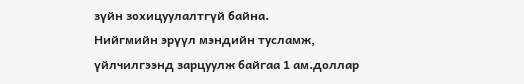зүйн зохицуулалтгүй байна.
Нийгмийн эрүүл мэндийн тусламж, үйлчилгээнд зарцуулж байгаа 1 ам.доллар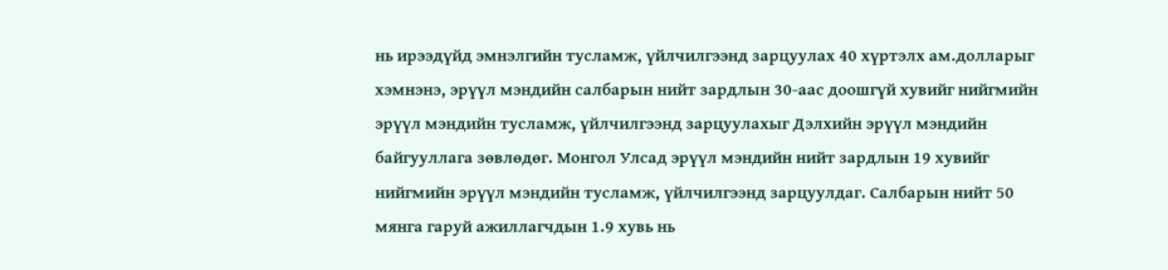нь ирээдүйд эмнэлгийн тусламж, үйлчилгээнд зарцуулах 40 хүртэлх ам.долларыг хэмнэнэ, эрүүл мэндийн салбарын нийт зардлын 30-аас доошгүй хувийг нийгмийн эрүүл мэндийн тусламж, үйлчилгээнд зарцуулахыг Дэлхийн эрүүл мэндийн байгууллага зөвлөдөг. Монгол Улсад эрүүл мэндийн нийт зардлын 19 хувийг нийгмийн эрүүл мэндийн тусламж, үйлчилгээнд зарцуулдаг. Салбарын нийт 50 мянга гаруй ажиллагчдын 1.9 хувь нь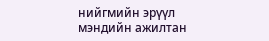нийгмийн эрүүл мэндийн ажилтан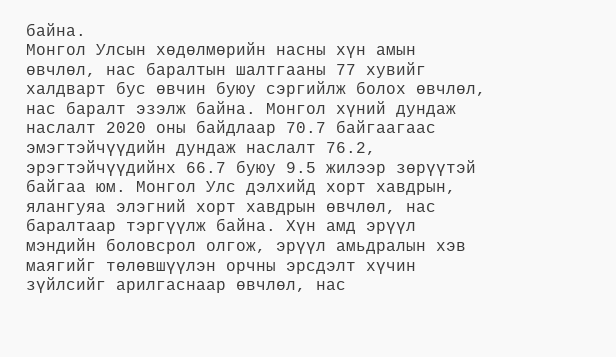байна.
Монгол Улсын хөдөлмөрийн насны хүн амын өвчлөл, нас баралтын шалтгааны 77 хувийг халдварт бус өвчин буюу сэргийлж болох өвчлөл, нас баралт эзэлж байна. Монгол хүний дундаж наслалт 2020 оны байдлаар 70.7 байгаагаас эмэгтэйчүүдийн дундаж наслалт 76.2, эрэгтэйчүүдийнх 66.7 буюу 9.5 жилээр зөрүүтэй байгаа юм. Монгол Улс дэлхийд хорт хавдрын, ялангуяа элэгний хорт хавдрын өвчлөл, нас баралтаар тэргүүлж байна. Хүн амд эрүүл мэндийн боловсрол олгож, эрүүл амьдралын хэв маягийг төлөвшүүлэн орчны эрсдэлт хүчин зүйлсийг арилгаснаар өвчлөл, нас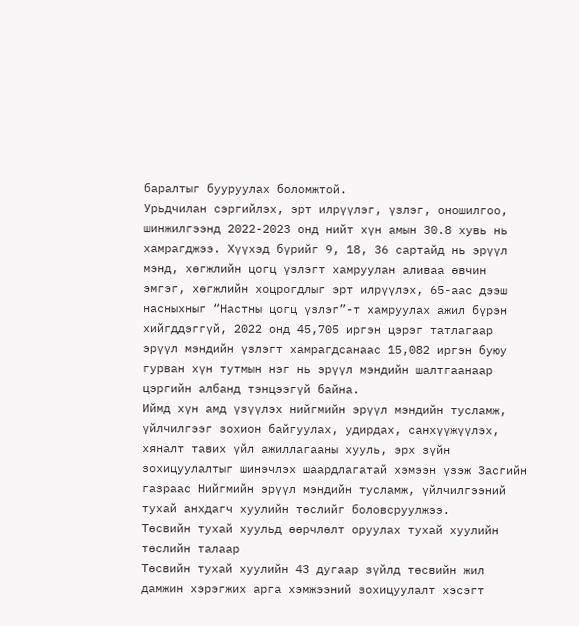баралтыг бууруулах боломжтой.
Урьдчилан сэргийлэх, эрт илрүүлэг, үзлэг, оношилгоо, шинжилгээнд 2022-2023 онд нийт хүн амын 30.8 хувь нь хамрагджээ. Хүүхэд бүрийг 9, 18, 36 сартайд нь эрүүл мэнд, хөгжлийн цогц үзлэгт хамруулан аливаа өвчин эмгэг, хөгжлийн хоцрогдлыг эрт илрүүлэх, 65-аас дээш насныхныг “Настны цогц үзлэг”-т хамруулах ажил бүрэн хийгддэггүй, 2022 онд 45,705 иргэн цэрэг татлагаар эрүүл мэндийн үзлэгт хамрагдсанаас 15,082 иргэн буюу гурван хүн тутмын нэг нь эрүүл мэндийн шалтгаанаар цэргийн албанд тэнцээгүй байна.
Иймд хүн амд үзүүлэх нийгмийн эрүүл мэндийн тусламж, үйлчилгээг зохион байгуулах, удирдах, санхүүжүүлэх, хяналт тавих үйл ажиллагааны хууль, эрх зүйн зохицуулалтыг шинэчлэх шаардлагатай хэмээн үзэж Засгийн газраас Нийгмийн эрүүл мэндийн тусламж, үйлчилгээний тухай анхдагч хуулийн төслийг боловсруулжээ.
Төсвийн тухай хуульд өөрчлөлт оруулах тухай хуулийн төслийн талаар
Төсвийн тухай хуулийн 43 дугаар зүйлд төсвийн жил дамжин хэрэгжих арга хэмжээний зохицуулалт хэсэгт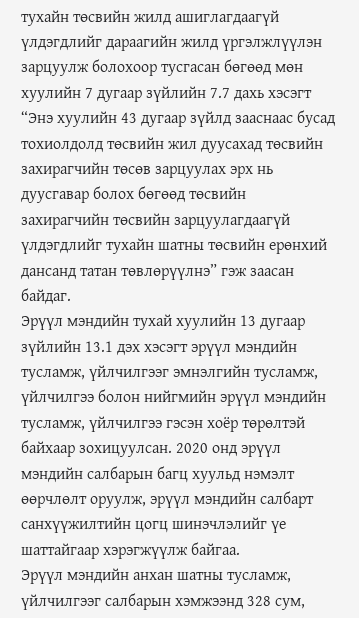тухайн төсвийн жилд ашиглагдаагүй үлдэгдлийг дараагийн жилд үргэлжлүүлэн зарцуулж болохоор тусгасан бөгөөд мөн хуулийн 7 дугаар зүйлийн 7.7 дахь хэсэгт “Энэ хуулийн 43 дугаар зүйлд зааснаас бусад тохиолдолд төсвийн жил дуусахад төсвийн захирагчийн төсөв зарцуулах эрх нь дуусгавар болох бөгөөд төсвийн захирагчийн төсвийн зарцуулагдаагүй үлдэгдлийг тухайн шатны төсвийн ерөнхий дансанд татан төвлөрүүлнэ” гэж заасан байдаг.
Эрүүл мэндийн тухай хуулийн 13 дугаар зүйлийн 13.1 дэх хэсэгт эрүүл мэндийн тусламж, үйлчилгээг эмнэлгийн тусламж, үйлчилгээ болон нийгмийн эрүүл мэндийн тусламж, үйлчилгээ гэсэн хоёр төрөлтэй байхаар зохицуулсан. 2020 онд эрүүл мэндийн салбарын багц хуульд нэмэлт өөрчлөлт оруулж, эрүүл мэндийн салбарт санхүүжилтийн цогц шинэчлэлийг үе шаттайгаар хэрэгжүүлж байгаа.
Эрүүл мэндийн анхан шатны тусламж, үйлчилгээг салбарын хэмжээнд 328 сум,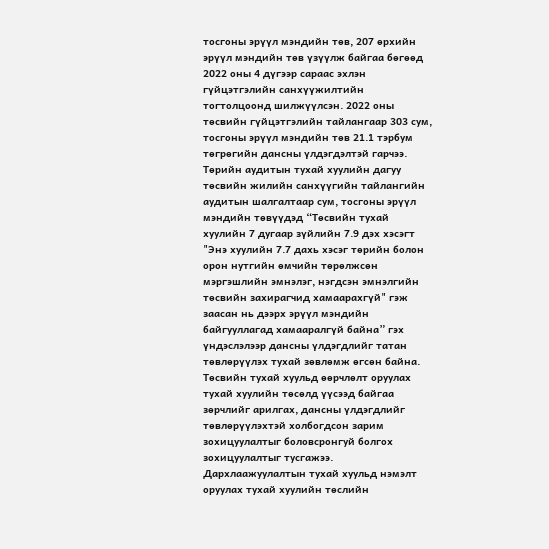тосгоны эрүүл мэндийн төв, 207 өрхийн эрүүл мэндийн төв үзүүлж байгаа бөгөөд 2022 оны 4 дүгээр сараас эхлэн гүйцэтгэлийн санхүүжилтийн тогтолцоонд шилжүүлсэн. 2022 оны төсвийн гүйцэтгэлийн тайлангаар 303 сум, тосгоны эрүүл мэндийн төв 21.1 тэрбум төгрөгийн дансны үлдэгдэлтэй гарчээ.
Төрийн аудитын тухай хуулийн дагуу төсвийн жилийн санхүүгийн тайлангийн аудитын шалгалтаар сум, тосгоны эрүүл мэндийн төвүүдэд “Төсвийн тухай хуулийн 7 дугаар зүйлийн 7.9 дэх хэсэгт "Энэ хуулийн 7.7 дахь хэсэг төрийн болон орон нутгийн өмчийн төрөлжсөн мэргэшлийн эмнэлэг, нэгдсэн эмнэлгийн төсвийн захирагчид хамаарахгүй" гэж заасан нь дээрх эрүүл мэндийн байгууллагад хамааралгүй байна” гэх үндэслэлээр дансны үлдэгдлийг татан төвлөрүүлэх тухай зөвлөмж өгсөн байна.
Төсвийн тухай хуульд өөрчлөлт оруулах тухай хуулийн төсөлд үүсээд байгаа зөрчлийг арилгах, дансны үлдэгдлийг төвлөрүүлэхтэй холбогдсон зарим зохицуулалтыг боловсронгуй болгох зохицуулалтыг тусгажээ.
Дархлаажуулалтын тухай хуульд нэмэлт оруулах тухай хуулийн төслийн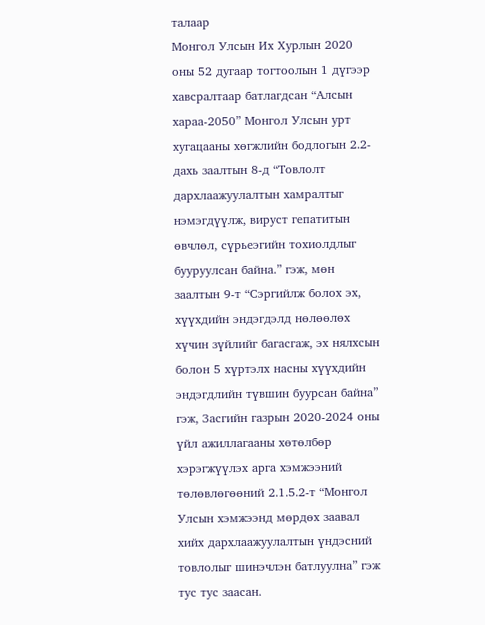талаар
Монгол Улсын Их Хурлын 2020 оны 52 дугаар тогтоолын 1 дүгээр хавсралтаар батлагдсан “Алсын хараа-2050” Монгол Улсын урт хугацааны хөгжлийн бодлогын 2.2-дахь заалтын 8-д “Товлолт дархлаажуулалтын хамралтыг нэмэгдүүлж, вируст гепатитын өвчлөл, сүрьеэгийн тохиолдлыг бууруулсан байна.” гэж, мөн заалтын 9-т “Сэргийлж болох эх, хүүхдийн эндэгдэлд нөлөөлөх хүчин зүйлийг багасгаж, эх нялхсын болон 5 хүртэлх насны хүүхдийн эндэгдлийн түвшин буурсан байна” гэж, Засгийн газрын 2020-2024 оны үйл ажиллагааны хөтөлбөр хэрэгжүүлэх арга хэмжээний төлөвлөгөөний 2.1.5.2-т “Монгол Улсын хэмжээнд мөрдөх заавал хийх дархлаажуулалтын үндэсний товлолыг шинэчлэн батлуулна” гэж тус тус заасан.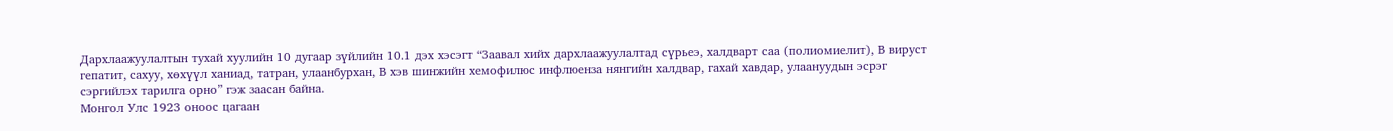Дархлаажуулалтын тухай хуулийн 10 дугаар зүйлийн 10.1 дэх хэсэгт “Заавал хийх дархлаажуулалтад сүрьеэ, халдварт саа (полиомиелит), В вируст гепатит, сахуу, хөхүүл ханиад, татран, улаанбурхан, В хэв шинжийн хемофилюс инфлюенза нянгийн халдвар, гахай хавдар, улаануудын эсрэг сэргийлэх тарилга орно” гэж заасан байна.
Монгол Улс 1923 оноос цагаан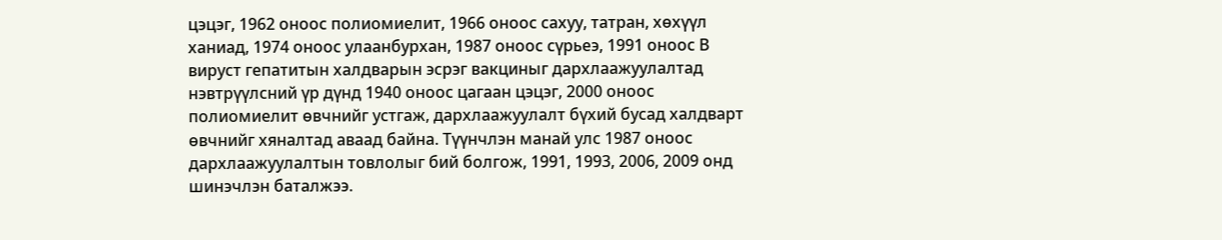цэцэг, 1962 оноос полиомиелит, 1966 оноос сахуу, татран, хөхүүл ханиад, 1974 оноос улаанбурхан, 1987 оноос сүрьеэ, 1991 оноос В вируст гепатитын халдварын эсрэг вакциныг дархлаажуулалтад нэвтрүүлсний үр дүнд 1940 оноос цагаан цэцэг, 2000 оноос полиомиелит өвчнийг устгаж, дархлаажуулалт бүхий бусад халдварт өвчнийг хяналтад аваад байна. Түүнчлэн манай улс 1987 оноос дархлаажуулалтын товлолыг бий болгож, 1991, 1993, 2006, 2009 онд шинэчлэн баталжээ.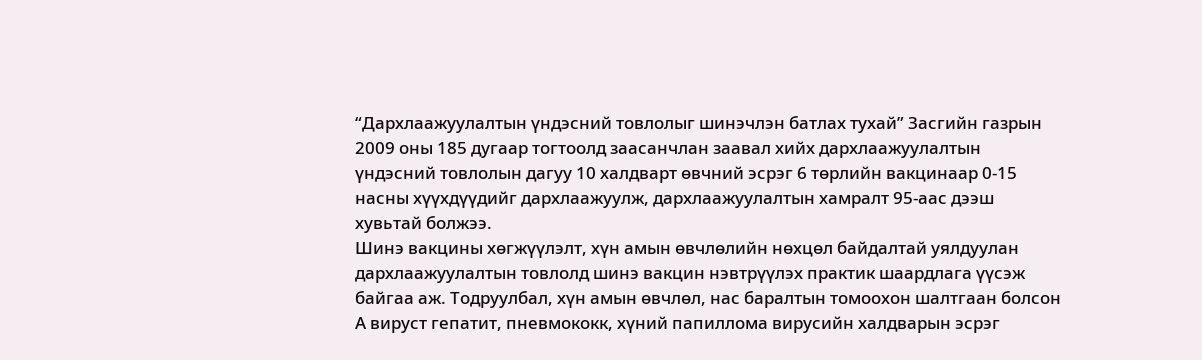“Дархлаажуулалтын үндэсний товлолыг шинэчлэн батлах тухай” Засгийн газрын 2009 оны 185 дугаар тогтоолд заасанчлан заавал хийх дархлаажуулалтын үндэсний товлолын дагуу 10 халдварт өвчний эсрэг 6 төрлийн вакцинаар 0-15 насны хүүхдүүдийг дархлаажуулж, дархлаажуулалтын хамралт 95-аас дээш хувьтай болжээ.
Шинэ вакцины хөгжүүлэлт, хүн амын өвчлөлийн нөхцөл байдалтай уялдуулан дархлаажуулалтын товлолд шинэ вакцин нэвтрүүлэх практик шаардлага үүсэж байгаа аж. Тодруулбал, хүн амын өвчлөл, нас баралтын томоохон шалтгаан болсон А вируст гепатит, пневмококк, хүний папиллома вирусийн халдварын эсрэг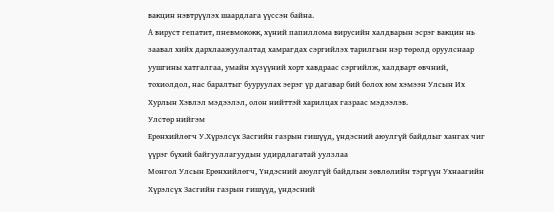вакцин нэвтрүүлэх шаардлага үүссэн байна.
А вируст гепатит, пневмококк, хүний папиллома вирусийн халдварын эсрэг вакцин нь заавал хийх дархлаажуулалтад хамрагдах сэргийлэх тарилгын нэр төрөлд оруулснаар уушгины хатгалгаа, умайн хүзүүний хорт хавдраас сэргийлж, халдварт өвчний, тохиолдол, нас баралтыг бууруулах эерэг үр дагавар бий болох юм хэмээн Улсын Их Хурлын Хэвлэл мэдээлэл, олон нийттэй харилцах газраас мэдээлэв.
Улстөр нийгэм
Ерөнхийлөгч У.Хүрэлсүх Засгийн газрын гишүүд, үндэсний аюулгүй байдлыг хангах чиг үүрэг бүхий байгууллагуудын удирдлагатай уулзлаа
Монгол Улсын Ерөнхийлөгч, Үндэсний аюулгүй байдлын зөвлөлийн тэргүүн Ухнаагийн Хүрэлсүх Засгийн газрын гишүүд, үндэсний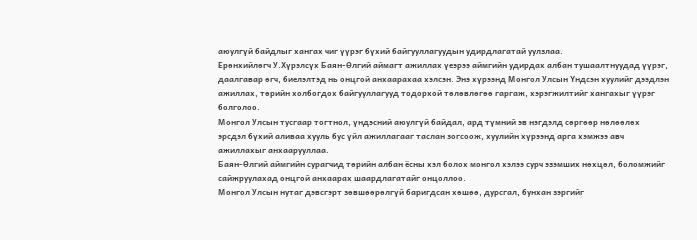аюулгүй байдлыг хангах чиг үүрэг бүхий байгууллагуудын удирдлагатай уулзлаа.
Ерөнхийлөгч У.Хүрэлсүх Баян-Өлгий аймагт ажиллах үеэрээ аймгийн удирдах албан тушаалтнуудад үүрэг, даалгавар өгч, биелэлтэд нь онцгой анхаарахаа хэлсэн. Энэ хүрээнд Монгол Улсын Үндсэн хуулийг дээдлэн ажиллах, төрийн холбогдох байгууллагууд тодорхой төлөвлөгөө гаргаж, хэрэгжилтийг хангахыг үүрэг болголоо.
Монгол Улсын тусгаар тогтнол, үндэсний аюулгүй байдал, ард түмний эв нэгдэлд сөргөөр нөлөөлөх эрсдэл бүхий аливаа хууль бус үйл ажиллагааг таслан зогсоож, хуулийн хүрээнд арга хэмжээ авч ажиллахыг анхаарууллаа.
Баян-Өлгий аймгийн сурагчид төрийн албан ёсны хэл болох монгол хэлээ сурч эзэмших нөхцөл, боломжийг сайжруулахад онцгой анхаарах шаардлагатайг онцоллоо.
Монгол Улсын нутаг дэвсгэрт зөвшөөрөлгүй баригдсан хөшөө, дурсгал, бунхан зэргийг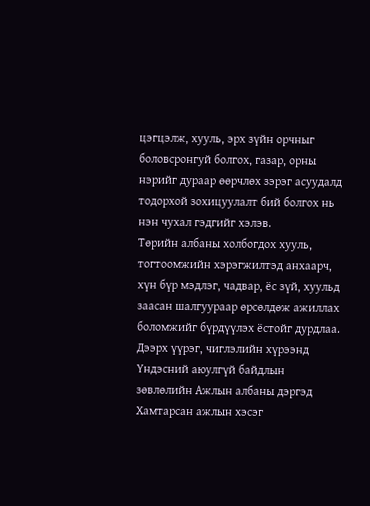цэгцэлж, хууль, эрх зүйн орчныг боловсронгуй болгох, газар, орны нэрийг дураар өөрчлөх зэрэг асуудалд тодорхой зохицуулалт бий болгох нь нэн чухал гэдгийг хэлэв.
Төрийн албаны холбогдох хууль, тогтоомжийн хэрэгжилтэд анхаарч, хүн бүр мэдлэг, чадвар, ёс зүй, хуульд заасан шалгуураар өрсөлдөж ажиллах боломжийг бүрдүүлэх ёстойг дурдлаа.
Дээрх үүрэг, чиглэлийн хүрээнд Үндэсний аюулгүй байдлын зөвлөлийн Ажлын албаны дэргэд Хамтарсан ажлын хэсэг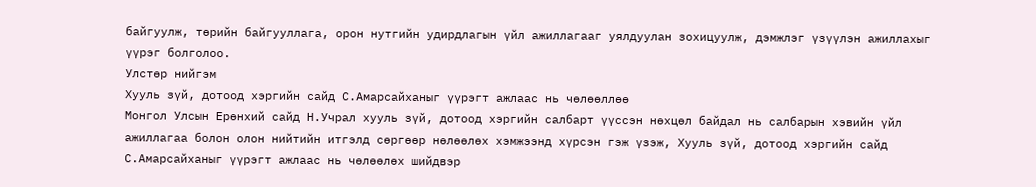байгуулж, төрийн байгууллага, орон нутгийн удирдлагын үйл ажиллагааг уялдуулан зохицуулж, дэмжлэг үзүүлэн ажиллахыг үүрэг болголоо.
Улстөр нийгэм
Хууль зүй, дотоод хэргийн сайд С.Амарсайханыг үүрэгт ажлаас нь чөлөөллөө
Монгол Улсын Ерөнхий сайд Н.Учрал хууль зүй, дотоод хэргийн салбарт үүссэн нөхцөл байдал нь салбарын хэвийн үйл ажиллагаа болон олон нийтийн итгэлд сөргөөр нөлөөлөх хэмжээнд хүрсэн гэж үзэж, Хууль зүй, дотоод хэргийн сайд С.Амарсайханыг үүрэгт ажлаас нь чөлөөлөх шийдвэр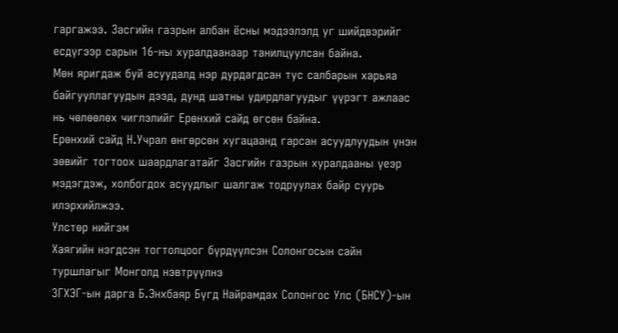гаргажээ. Засгийн газрын албан ёсны мэдээлэлд уг шийдвэрийг есдүгээр сарын 16-ны хуралдаанаар танилцуулсан байна.
Мөн яригдаж буй асуудалд нэр дурдагдсан тус салбарын харьяа байгууллагуудын дээд, дунд шатны удирдлагуудыг үүрэгт ажлаас нь чөлөөлөх чиглэлийг Ерөнхий сайд өгсөн байна.
Ерөнхий сайд Н.Учрал өнгөрсөн хугацаанд гарсан асуудлуудын үнэн зөвийг тогтоох шаардлагатайг Засгийн газрын хуралдааны үеэр мэдэгдэж, холбогдох асуудлыг шалгаж тодруулах байр суурь илэрхийлжээ.
Улстөр нийгэм
Хаягийн нэгдсэн тогтолцоог бүрдүүлсэн Солонгосын сайн туршлагыг Монголд нэвтрүүлнэ
ЗГХЭГ-ын дарга Б.Энхбаяр Бүгд Найрамдах Солонгос Улс (БНСУ)-ын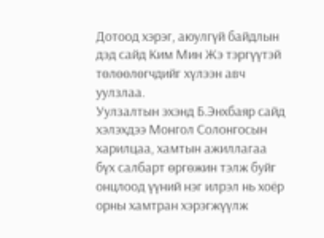Дотоод хэрэг, аюулгүй байдлын дэд сайд Ким Мин Жэ тэргүүтэй төлөөлөгчдийг хүлээн авч уулзлаа.
Уулзалтын эхэнд Б.Энхбаяр сайд хэлэхдээ Монгол Солонгосын харилцаа, хамтын ажиллагаа бүх салбарт өргөжин тэлж буйг онцлоод үүний нэг илрэл нь хоёр орны хамтран хэрэгжүүлж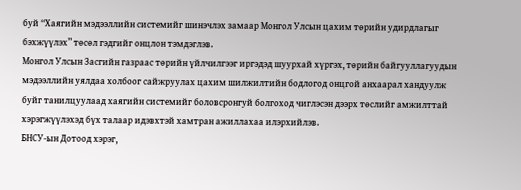буй “Хаягийн мэдээллийн системийг шинэчлэх замаар Монгол Улсын цахим төрийн удирдлагыг бэхжүүлэх” төсөл гэдгийг онцлон тэмдэглэв.
Монгол Улсын Засгийн газраас төрийн үйлчилгээг иргэдэд шуурхай хүргэх, төрийн байгууллагуудын мэдээллийн уялдаа холбоог сайжруулах цахим шилжилтийн бодлогод онцгой анхаарал хандуулж буйг танилцуулаад хаягийн системийг боловсронгуй болгоход чиглэсэн дээрх төслийг амжилттай хэрэгжүүлэхэд бүх талаар идэвхтэй хамтран ажиллахаа илэрхийлэв.
БНСУ-ын Дотоод хэрэг,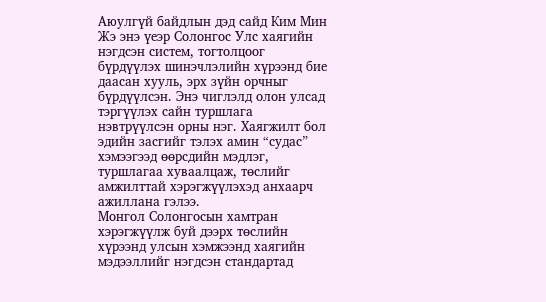Аюулгүй байдлын дэд сайд Ким Мин Жэ энэ үеэр Солонгос Улс хаягийн нэгдсэн систем, тогтолцоог бүрдүүлэх шинэчлэлийн хүрээнд бие даасан хууль, эрх зүйн орчныг бүрдүүлсэн. Энэ чиглэлд олон улсад тэргүүлэх сайн туршлага нэвтрүүлсэн орны нэг. Хаягжилт бол эдийн засгийг тэлэх амин “судас” хэмээгээд өөрсдийн мэдлэг, туршлагаа хуваалцаж, төслийг амжилттай хэрэгжүүлэхэд анхаарч ажиллана гэлээ.
Монгол Солонгосын хамтран хэрэгжүүлж буй дээрх төслийн хүрээнд улсын хэмжээнд хаягийн мэдээллийг нэгдсэн стандартад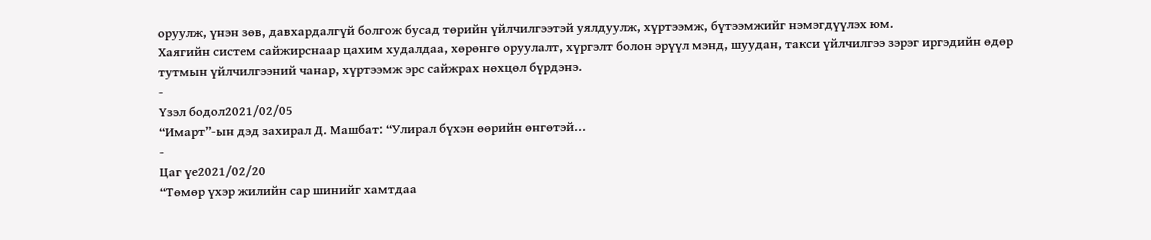оруулж, үнэн зөв, давхардалгүй болгож бусад төрийн үйлчилгээтэй уялдуулж, хүртээмж, бүтээмжийг нэмэгдүүлэх юм.
Хаягийн систем сайжирснаар цахим худалдаа, хөрөнгө оруулалт, хүргэлт болон эрүүл мэнд, шуудан, такси үйлчилгээ зэрэг иргэдийн өдөр тутмын үйлчилгээний чанар, хүртээмж эрс сайжрах нөхцөл бүрдэнэ.
-
Үзэл бодол2021/02/05
“Имарт”-ын дэд захирал Д. Машбат: “Улирал бүхэн өөрийн өнгөтэй...
-
Цаг үе2021/02/20
“Төмөр үхэр жилийн сар шинийг хамтдаа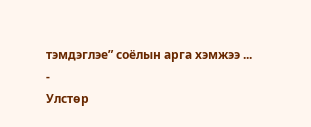тэмдэглэе” соёлын арга хэмжээ ...
-
Улстөр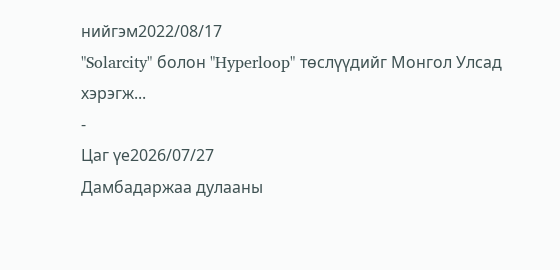нийгэм2022/08/17
"Solarcity" болон "Hyperloop" төслүүдийг Монгол Улсад хэрэгж...
-
Цаг үе2026/07/27
Дамбадаржаа дулааны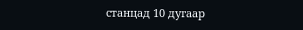станцад 10 дугаар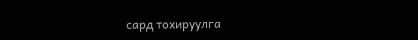сард тохируулга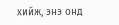хийж, энэ онд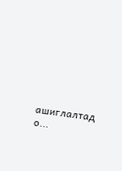ашиглалтад о...